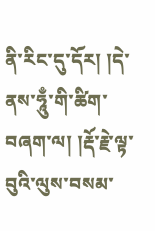ནི་རིང་དུ་དོར། །དེ་ནས་ཧཱུྃ་གི་ཚིག་བཞག་ལ། །རྡོ་རྗེ་ལྟ་བུའི་ལུས་བསམ་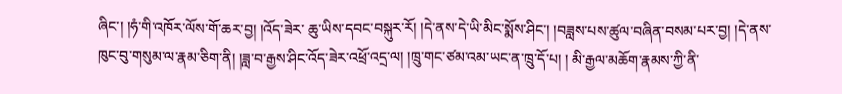ཞིང་། །ཧཾ་གི་འཁོར་ལོས་གོ་ཆར་བྱ། །འོད་ཟེར་ ཆུ་ཡིས་དབང་བསྐུར་རོ། །དེ་ནས་དེ་ཡི་མིང་སྨོས་ཤིང་། །བཟླས་པས་ཚུལ་བཞིན་བསམ་པར་བྱ། །དེ་ནས་ཁུང་བུ་གསུམ་ལ་རྣམ་ཅིག་ནི། །ཟླ་བ་རྒྱས་ཤིང་འོད་ཟེར་འཕྲོ་འདྲ་ལ། །ཁྲུ་གང་ཙམ་འམ་ཡང་ན་ཁྲུ་དོ་པ། ། མི་རྒྱལ་མཆོག་རྣམས་ཀྱི་ནི་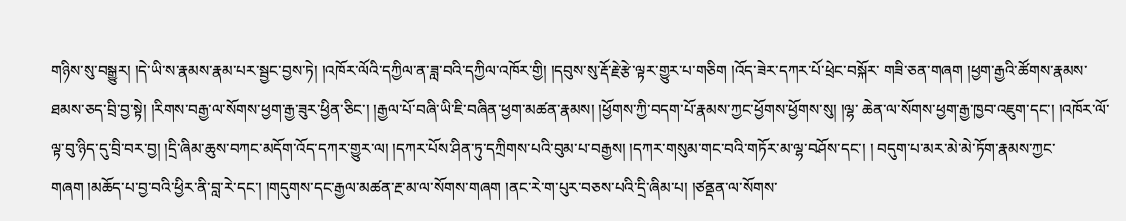གཉིས་སུ་བསྒྱུར། །དེ་ཡི་ས་རྣམས་རྣམ་པར་སྦྱང་བྱས་ཏེ། །འཁོར་ལོའི་དཀྱིལ་ན་ཟླ་བའི་དཀྱིལ་འཁོར་གྱི། །དབུས་སུ་རྡོ་རྗེ་རྩེ་ལྟར་གྱུར་པ་གཅིག །འོད་ཟེར་དཀར་པོ་ཕྲེང་བསྐོར་ གཟི་ཅན་གཞག །ཕྱག་རྒྱའི་ཚོགས་རྣམས་ཐམས་ཅད་བྲི་བྱ་སྟེ། །རིགས་བརྒྱ་ལ་སོགས་ཕྱག་རྒྱ་ཟུར་ཕྱིན་ཅིང་། །རྒྱལ་པོ་བཞི་ཡི་ཇི་བཞིན་ཕྱག་མཚན་རྣམས། །ཕྱོགས་ཀྱི་བདག་པོ་རྣམས་ཀྱང་ཕྱོགས་ཕྱོགས་སུ། །ལྷ་ ཆེན་ལ་སོགས་ཕྱག་རྒྱ་ཁྱབ་འཇུག་དང་། །འཁོར་ལོ་ལྟ་བུ་ཉིད་དུ་བྲི་བར་བྱ། །དྲི་ཞིམ་ཆུས་བཀང་མདོག་འོད་དཀར་གྱུར་ལ། །དཀར་པོས་ཤིན་ཏུ་དཀྲིགས་པའི་བུམ་པ་བརྒྱས། །དཀར་གསུམ་གང་བའི་གཏོར་མ་ལྷ་བཤོས་དང་། ། བདུག་པ་མར་མེ་མེ་ཏོག་རྣམས་ཀྱང་གཞག །མཆོད་པ་བྱ་བའི་ཕྱིར་ནི་བླ་རེ་དང་། །གདུགས་དང་རྒྱལ་མཚན་རྔ་མ་ལ་སོགས་གཞག །ནང་རེ་ག་པུར་བཅས་པའི་དྲི་ཞིམ་པ། །ཙནྡན་ལ་སོགས་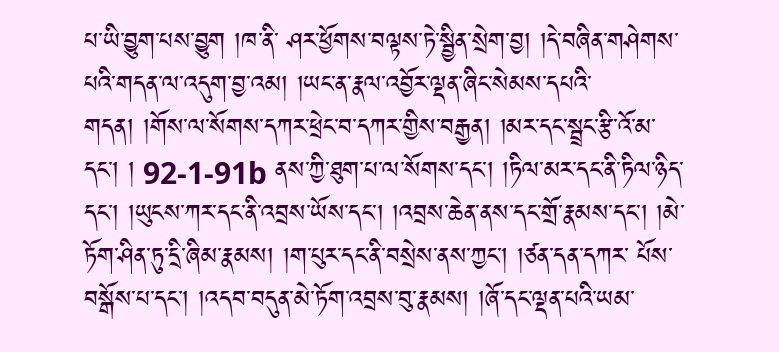པ་ཡི་བྱུག་པས་བྱུག །ཁ་ནི་ ཤར་ཕྱོགས་བལྟས་ཏེ་སྦྱིན་སྲེག་བྱ། །དེ་བཞིན་གཤེགས་པའི་གདན་ལ་འདུག་བྱ་འམ། །ཡང་ན་རྣལ་འབྱོར་ལྡན་ཞིང་སེམས་དཔའི་གདན། །གོས་ལ་སོགས་དཀར་ཕྲེང་བ་དཀར་གྱིས་བརྒྱན། །མར་དང་སྦྲང་རྩི་འོ་མ་དང་། ། 92-1-91b ནས་ཀྱི་ཐུག་པ་ལ་སོགས་དང་། །ཏིལ་མར་དང་ནི་ཏིལ་ཉིད་དང་། །ཡུངས་ཀར་དང་ནི་འབྲས་ཡོས་དང་། །འབྲས་ཆེན་ནས་དང་གྲོ་རྣམས་དང་། །མེ་ཏོག་ཤིན་ཏུ་དྲི་ཞིམ་རྣམས། །ག་པུར་དང་ནི་བསྲེས་ནས་ཀྱང་། །ཙན་དན་དཀར་ པོས་བསྒོས་པ་དང་། །འདབ་བདུན་མེ་ཏོག་འབྲས་བུ་རྣམས། །ཞོ་དང་ལྡན་པའི་ཡམ་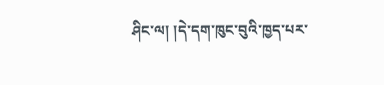ཤིང་ལ། །དེ་དག་ཁུང་བུའི་ཁྱད་པར་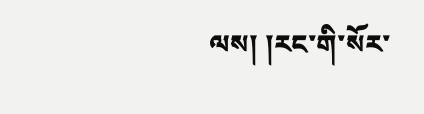ལས། །རང་གི་སོར་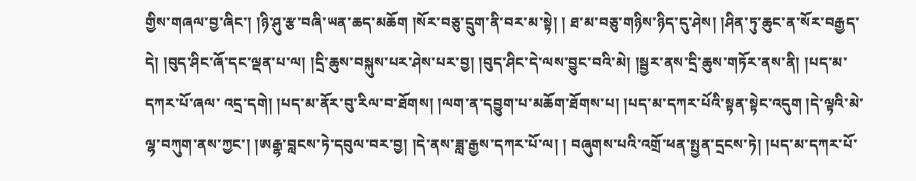གྱིས་གཞལ་བྱ་ཞིང་། །ཉི་ཤུ་རྩ་བཞི་ཡན་ཆད་མཆོག །སོར་བཅུ་དྲུག་ནི་བར་མ་སྟེ། ། ཐ་མ་བཅུ་གཉིས་ཉིད་དུ་ཤེས། །ཤིན་ཏུ་ཆུང་ན་སོར་བརྒྱད་དེ། །བུད་ཤིང་ཞོ་དང་ལྡན་པ་ལ། །དྲི་ཆུས་བསྐུས་པར་ཤེས་པར་བྱ། །བུད་ཤིང་དེ་ལས་བྱུང་བའི་མེ། །སྦྱར་ནས་དྲི་ཆུས་གཏོར་ནས་ནི། །པད་མ་དཀར་པོ་ཞལ་ འདྲ་དགེ། །པད་མ་ནོར་བུ་རིལ་བ་ཐོགས། །ལག་ན་དབྱུག་པ་མཆོག་ཐོགས་པ། །པད་མ་དཀར་པོའི་སྟན་སྟེང་འདུག །དེ་ལྟའི་མེ་ལྷ་བཀུག་ནས་ཀྱང་། །ཨརྒྷ་བླངས་ཏེ་དབུལ་བར་བྱ། །དེ་ནས་ཟླ་རྒྱས་དཀར་པོ་ལ། ། བཞུགས་པའི་འགྲོ་ཕན་སྤྱན་དྲངས་ཏེ། །པད་མ་དཀར་པོ་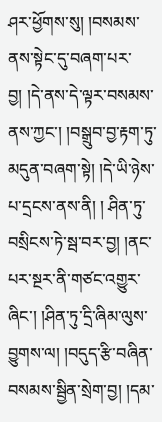ཤར་ཕྱོགས་སུ། །བསམས་ནས་སྟེང་དུ་བཞག་པར་བྱ། །དེ་ནས་དེ་ལྟར་བསམས་ནས་ཀྱང་། །བསྒྲུབ་བྱ་རྟག་ཏུ་མདུན་བཞག་སྟེ། །དེ་ཡི་ཉེས་པ་དྲངས་ནས་ནི། ། ཤིན་ཏུ་བསྲིངས་ཏེ་སྦ་བར་བྱ། །ནང་པར་སྔར་ནི་གཙང་འགྱུར་ཞིང་། །ཤིན་ཏུ་དྲི་ཞིམ་ལུས་བྱུགས་ལ། །བདུད་རྩི་བཞིན་བསམས་སྦྱིན་སྲེག་བྱ། །དམ་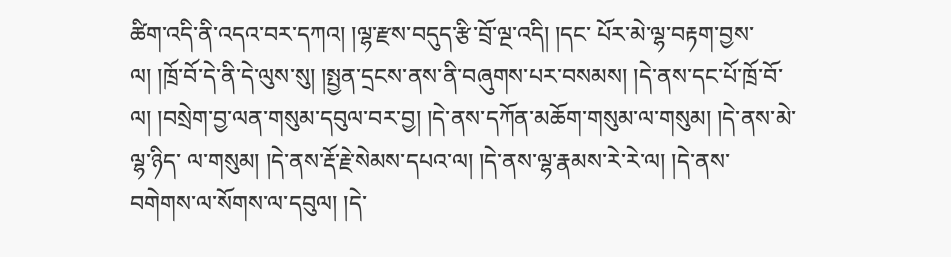ཚིག་འདི་ནི་འདའ་བར་དཀའ། །ལྷ་རྫས་བདུད་རྩི་བྲོ་ལྔ་འདི། །དང་ པོར་མེ་ལྷ་བརྟག་བྱས་ལ། །ཁྲོ་བོ་དེ་ནི་དེ་ལུས་སུ། །སྤྱན་དྲངས་ནས་ནི་བཞུགས་པར་བསམས། །དེ་ནས་དང་པོ་ཁྲོ་བོ་ལ། །བསྲེག་བྱ་ལན་གསུམ་དབུལ་བར་བྱ། །དེ་ནས་དཀོན་མཆོག་གསུམ་ལ་གསུམ། །དེ་ནས་མེ་ལྷ་ཉིད་ ལ་གསུམ། །དེ་ནས་རྡོ་རྗེ་སེམས་དཔའ་ལ། །དེ་ནས་ལྷ་རྣམས་རེ་རེ་ལ། །དེ་ནས་བགེགས་ལ་སོགས་ལ་དབུལ། །དེ་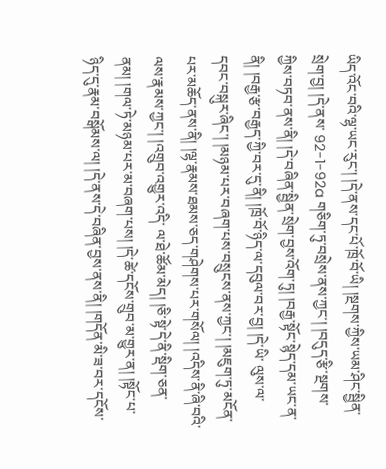ཡིད་འོང་བའི་ལྷ་ཡང་རུང་། །དེ་ནས་དང་པོ་ཁྲོ་བོ་ཡི། །སྔགས་ཀྱིས་ཡམ་ཤིང་སྦྱིན་སྲེག་བྱ། །དེ་ནས་ 92-1-92a གཅིག་ཏུ་བསྲེས་ནས་ཀྱང་། །བདུད་རྩི་སྔགས་ཀྱིས་བཏབ་ནས་ནི། །དེ་བཞིན་སྦྱིན་སྲེག་བྱས་འོག་ཏུ། །བརྒྱ་སྟོང་སྙེད་དམ་ཡང་ན་ནི། །བརྒྱ་རྩ་བརྒྱད་ཀྱི་བར་དུ་ནི། །ཁྲོ་བོ་ཉིད་ལ་དབུལ་བར་བྱ། །དེ་ཡི་ ལུས་ལ་དབང་བསྐུར་ཞིང་། །མཉམ་པར་བཞག་པས་བསྲུངས་ནས་ཀྱང་། །མཇུག་ཏུ་མངོན་པར་མཆོད་ནས་ནི། །ལྷ་རྣམས་ཐམས་ཅད་གཤེགས་པར་གསོལ། །འདིས་ནི་ཞི་བའི་ལས་རྣམས་ཀྱང་། །འགྲུབ་འགྱུར་འདི་ ལ་ཐེ་ཚོམ་མེད། །ཅི་སྟེ་དེ་ནི་སྡིག་ཅན་ནམ། །གལ་ཏེ་མཉམ་པར་མ་བཞག་པས། །དེ་ཚེ་དངོས་གྲུབ་མ་གྱུར་ན། །སྟོང་པ་ཉིད་དུ་རྣམ་བསྒོམས་ལ། །དེ་ནས་དེ་བཞིན་བྱས་ནས་ནི། །གདོན་མི་ཟ་བར་དངོས་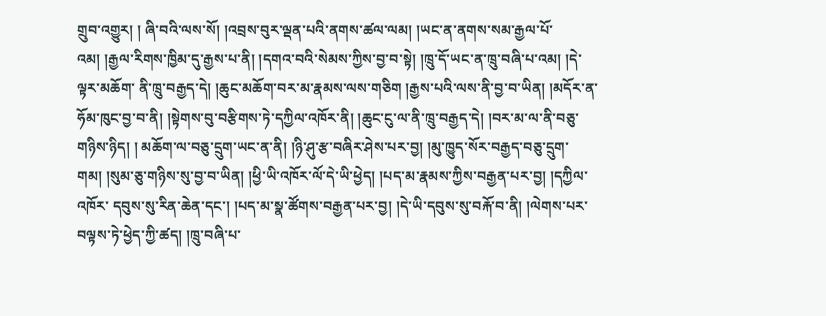གྲུབ་འགྱུར། ། ཞི་བའི་ལས་སོ། །འབྲས་བུར་ལྡན་པའི་ནགས་ཚལ་ལམ། །ཡང་ན་ནགས་སམ་རྒྱལ་པོ་འམ། །རྒྱལ་རིགས་ཁྱིམ་དུ་རྒྱས་པ་ནི། །དགའ་བའི་སེམས་ཀྱིས་བྱ་བ་སྟེ། །ཁྲུ་དོ་ཡང་ན་ཁྲུ་བཞི་པ་འམ། །དེ་ལྟར་མཆོག་ ནི་ཁྲུ་བརྒྱད་དེ། །ཆུང་མཆོག་བར་མ་རྣམས་ལས་གཅིག །རྒྱས་པའི་ལས་ནི་བྱ་བ་ཡིན། །མདོར་ན་ཧོམ་ཁུང་བྱ་བ་ནི། །སྟེགས་བུ་བརྩིགས་ཏེ་དཀྱིལ་འཁོར་ནི། །ཆུང་ངུ་ལ་ནི་ཁྲུ་བརྒྱད་དེ། །བར་མ་ལ་ནི་བཅུ་གཉིས་ཉིད། ། མཆོག་ལ་བཅུ་དྲུག་ཡང་ན་ནི། །ཉི་ཤུ་རྩ་བཞིར་ཤེས་པར་བྱ། །མུ་ཁྱུད་སོར་བརྒྱད་བཅུ་དྲུག་གམ། །སུམ་ཅུ་གཉིས་སུ་བྱ་བ་ཡིན། །ཕྱི་ཡི་འཁོར་ལོ་དེ་ཡི་ཕྱེད། །པད་མ་རྣམས་ཀྱིས་བརྒྱན་པར་བྱ། །དཀྱིལ་འཁོར་ དབུས་སུ་རིན་ཆེན་དང་། །པད་མ་སྣ་ཚོགས་བརྒྱན་པར་བྱ། །དེ་ཡི་དབུས་སུ་བརྐོ་བ་ནི། །ལེགས་པར་བལྟས་ཏེ་ཕྱེད་ཀྱི་ཚད། །ཁྲུ་བཞི་པ་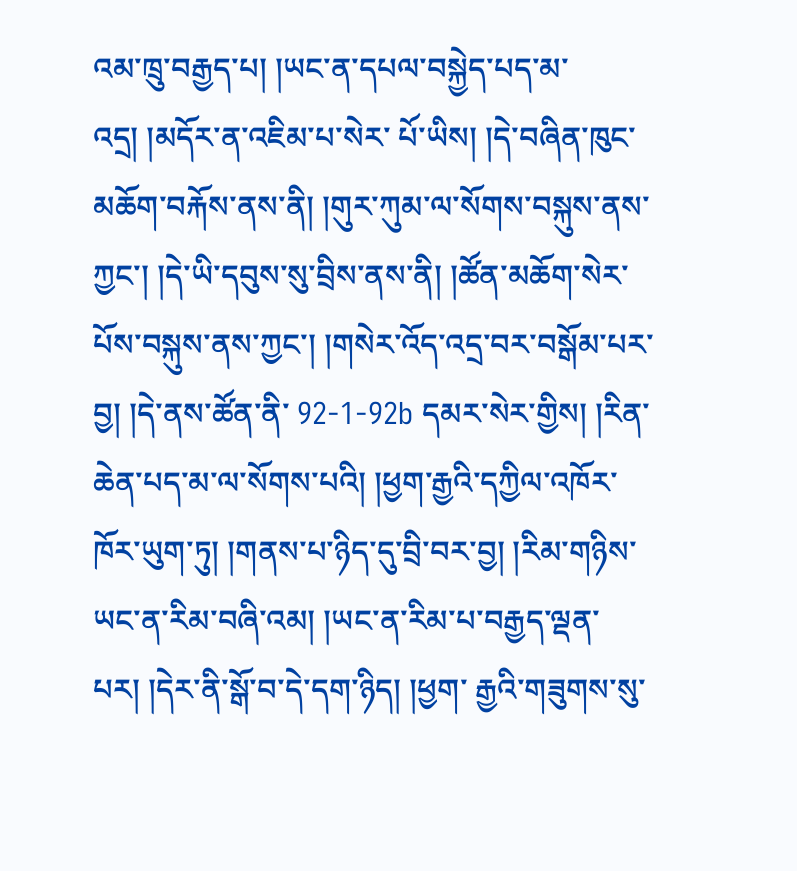འམ་ཁྲུ་བརྒྱད་པ། །ཡང་ན་དཔལ་བསྐྱེད་པད་མ་འདྲ། །མདོར་ན་འཇིམ་པ་སེར་ པོ་ཡིས། །དེ་བཞིན་ཁུང་མཆོག་བརྐོས་ནས་ནི། །གུར་ཀུམ་ལ་སོགས་བསྐུས་ནས་ཀྱང་། །དེ་ཡི་དབུས་སུ་བྲིས་ནས་ནི། །ཚོན་མཆོག་སེར་པོས་བསྐུས་ནས་ཀྱང་། །གསེར་འོད་འདྲ་བར་བསྒོམ་པར་བྱ། །དེ་ནས་ཚོན་ནི་ 92-1-92b དམར་སེར་གྱིས། །རིན་ཆེན་པད་མ་ལ་སོགས་པའི། །ཕྱག་རྒྱའི་དཀྱིལ་འཁོར་ཁོར་ཡུག་ཏུ། །གནས་པ་ཉིད་དུ་བྲི་བར་བྱ། །རིམ་གཉིས་ཡང་ན་རིམ་བཞི་འམ། །ཡང་ན་རིམ་པ་བརྒྱད་ལྡན་པར། །དེར་ནི་སྒོ་བ་དེ་དག་ཉིད། །ཕྱག་ རྒྱའི་གཟུགས་སུ་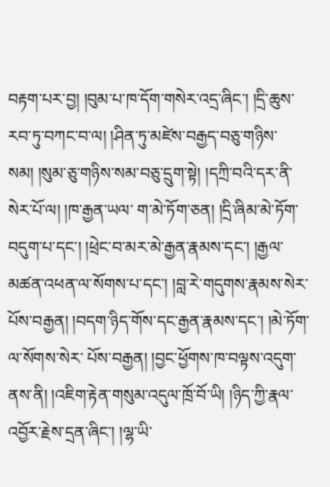བརྟག་པར་བྱ། །བུམ་པ་ཁ་དོག་གསེར་འདྲ་ཞིང་། །དྲི་ཆུས་རབ་ཏུ་བཀང་བ་ལ། །ཤིན་ཏུ་མཛེས་བརྒྱད་བཅུ་གཉིས་སམ། །སུམ་ཅུ་གཉིས་སམ་བཅུ་དྲུག་སྟེ། །དཀྲི་བའི་དར་ནི་སེར་པོ་ལ། །ཁ་རྒྱན་ཡལ་ ག་མེ་ཏོག་ཅན། །དྲི་ཞིམ་མེ་ཏོག་བདུག་པ་དང་། །ཕྲེང་བ་མར་མེ་རྒྱན་རྣམས་དང་། །རྒྱལ་མཚན་འཕན་ལ་སོགས་པ་དང་། །བླ་རེ་གདུགས་རྣམས་སེར་པོས་བརྒྱན། །བདག་ཉིད་གོས་དང་རྒྱན་རྣམས་དང་། །མེ་ཏོག་ལ་སོགས་སེར་ པོས་བརྒྱན། །བྱང་ཕྱོགས་ཁ་བལྟས་འདུག་ནས་ནི། །འཇིག་རྟེན་གསུམ་འདུལ་ཁྲོ་བོ་ཡི། །ཉིད་ཀྱི་རྣལ་འབྱོར་རྗེས་དྲན་ཞིང་། །ལྷ་ཡི་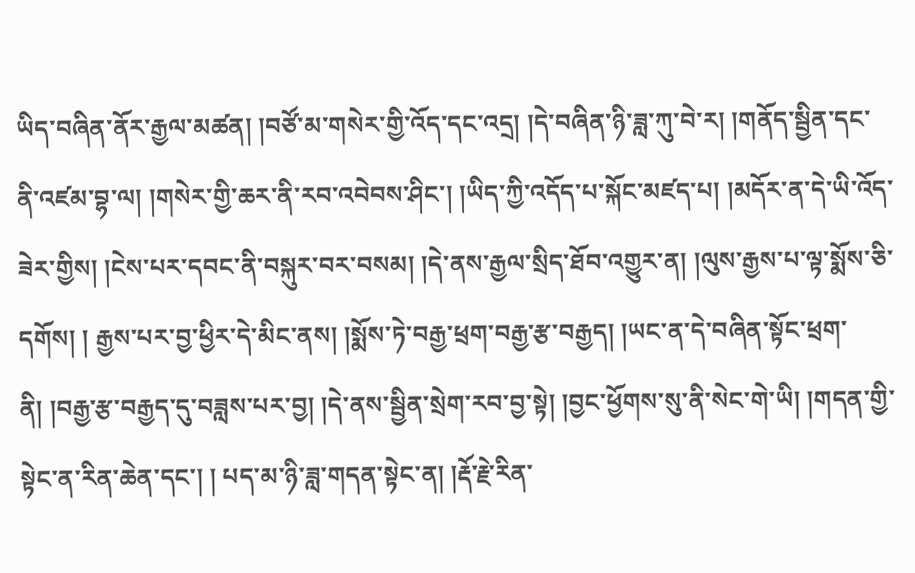ཡིད་བཞིན་ནོར་རྒྱལ་མཚན། །བཙོ་མ་གསེར་གྱི་འོད་དང་འདྲ། །དེ་བཞིན་ཉི་ཟླ་ཀུ་བེ་ར། །གནོད་སྦྱིན་དང་ ནི་འཛམ་བྷ་ལ། །གསེར་གྱི་ཆར་ནི་རབ་འབེབས་ཤིང་། །ཡིད་ཀྱི་འདོད་པ་སྐོང་མཛད་པ། །མདོར་ན་དེ་ཡི་འོད་ཟེར་གྱིས། །ངེས་པར་དབང་ནི་བསྐུར་བར་བསམ། །དེ་ནས་རྒྱལ་སྲིད་ཐོབ་འགྱུར་ན། །ལུས་རྒྱས་པ་ལྟ་སྨོས་ཅི་དགོས། ། རྒྱས་པར་བྱ་ཕྱིར་དེ་མིང་ནས། །སྨོས་ཏེ་བརྒྱ་ཕྲག་བརྒྱ་རྩ་བརྒྱད། །ཡང་ན་དེ་བཞིན་སྟོང་ཕྲག་ནི། །བརྒྱ་རྩ་བརྒྱད་དུ་བཟླས་པར་བྱ། །དེ་ནས་སྦྱིན་སྲེག་རབ་བྱ་སྟེ། །བྱང་ཕྱོགས་སུ་ནི་སེང་གེ་ཡི། །གདན་གྱི་སྟེང་ན་རིན་ཆེན་དང་། ། པད་མ་ཉི་ཟླ་གདན་སྟེང་ན། །རྡོ་རྗེ་རིན་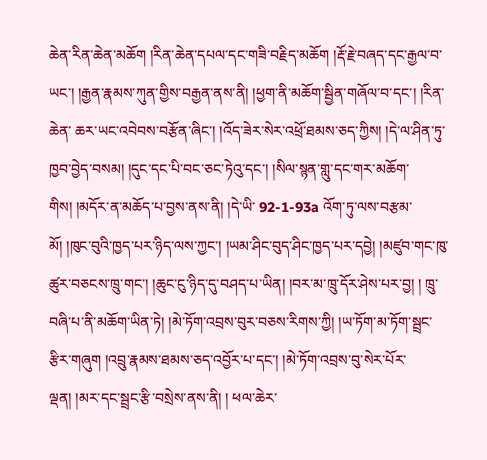ཆེན་རིན་ཆེན་མཆོག །རིན་ཆེན་དཔལ་དང་གཟི་བརྗིད་མཆོག །རྡོ་རྗེ་བཞད་དང་རྒྱལ་བ་ཡང་། །རྒྱན་རྣམས་ཀུན་གྱིས་བརྒྱན་ནས་ནི། །ཕྱག་ནི་མཆོག་སྦྱིན་གཞོལ་བ་དང་། །རིན་ཆེན་ ཆར་ཡང་འབེབས་བརྩོན་ཞིང་། །འོད་ཟེར་སེར་འཕྲོ་ཐམས་ཅད་ཀྱིས། །དེ་ལ་ཤིན་ཏུ་ཁྱབ་བྱེད་བསམ། །དུང་དང་པི་བང་ཅང་ཏེའུ་དང་། །སིལ་སྙན་གླུ་དང་གར་མཆོག་གིས། །མདོར་ན་མཆོད་པ་བྱས་ནས་ནི། །དེ་ཡི་ 92-1-93a འོག་ཏུ་ལས་བརྩམ་མོ། །ཁུང་བུའི་ཁྱད་པར་ཉིད་ལས་ཀྱང་། །ཡམ་ཤིང་བུད་ཤིང་ཁྱད་པར་དབྱེ། །མཛུབ་གང་ཁུ་ཚུར་བཅངས་ཁྲུ་གང་། །ཆུང་ངུ་ཉིད་དུ་བཤད་པ་ཡིན། །བར་མ་ཁྲུ་དོར་ཤེས་པར་བྱ། ། ཁྲུ་བཞི་པ་ནི་མཆོག་ཡིན་ཏེ། །མེ་ཏོག་འབྲས་བུར་བཅས་རིགས་ཀྱི། །ཡ་ཏོག་མ་ཏོག་སྦྲང་རྩིར་གཞུག །འབྲུ་རྣམས་ཐམས་ཅད་འབྱོར་པ་དང་། །མེ་ཏོག་འབྲས་བུ་སེར་པོར་ལྡན། །མར་དང་སྦྲང་རྩི་བསྲེས་ནས་ནི། ། ཕལ་ཆེར་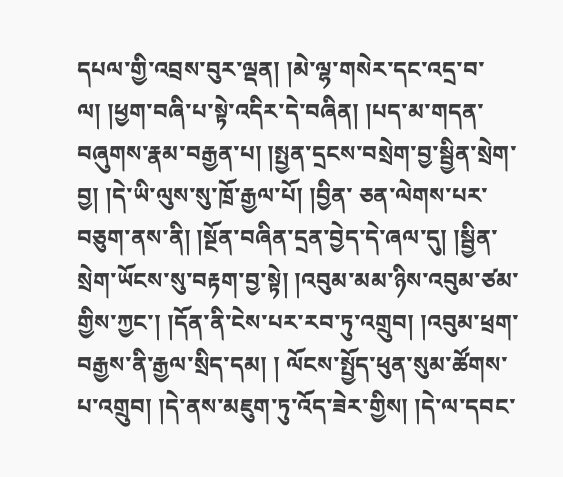དཔལ་གྱི་འབྲས་བུར་ལྡན། །མེ་ལྷ་གསེར་དང་འདྲ་བ་ལ། །ཕྱག་བཞི་པ་སྟེ་འདིར་དེ་བཞིན། །པད་མ་གདན་བཞུགས་རྣམ་བརྒྱན་པ། །སྤྱན་དྲངས་བསྲེག་བྱ་སྦྱིན་སྲེག་བྱ། །དེ་ཡི་ལུས་སུ་ཁྲོ་རྒྱལ་པོ། །བྱིན་ ཅན་ལེགས་པར་བཅུག་ནས་ནི། །སྔོན་བཞིན་དྲན་བྱེད་དེ་ཞལ་དུ། །སྦྱིན་སྲེག་ཡོངས་སུ་བརྟག་བྱ་སྟེ། །འབུམ་མམ་ཉིས་འབུམ་ཙམ་གྱིས་ཀྱང་། །དོན་ནི་ངེས་པར་རབ་ཏུ་འགྲུབ། །འབུམ་ཕྲག་བརྒྱས་ནི་རྒྱལ་སྲིད་དམ། ། ལོངས་སྤྱོད་ཕུན་སུམ་ཚོགས་པ་འགྲུབ། །དེ་ནས་མཇུག་ཏུ་འོད་ཟེར་གྱིས། །དེ་ལ་དབང་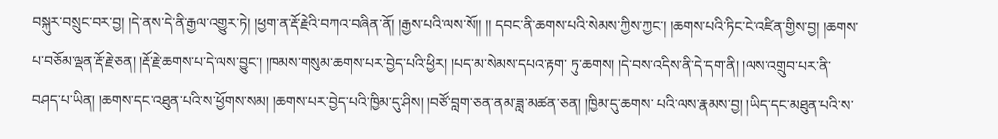བསྐུར་བསྲུང་བར་བྱ། །དེ་ནས་དེ་ནི་རྒྱལ་འགྱུར་ཏེ། །ཕྱག་ན་རྡོ་རྗེའི་བཀའ་བཞིན་ནོ། །རྒྱས་པའི་ལས་སོ།། །། དབང་ནི་ཆགས་པའི་སེམས་ཀྱིས་ཀྱང་། །ཆགས་པའི་ཏིང་ངེ་འཛིན་གྱིས་བྱ། །ཆགས་པ་བཅོམ་ལྡན་རྡོ་རྗེ་ཅན། །རྡོ་རྗེ་ཆགས་པ་དེ་ལས་བྱུང་། །ཁམས་གསུམ་ཆགས་པར་བྱེད་པའི་ཕྱིར། །པད་མ་སེམས་དཔའ་རྟག་ ཏུ་ཆགས། །དེ་བས་འདིས་ནི་དེ་དག་ནི། །ལས་འགྲུབ་པར་ནི་བཤད་པ་ཡིན། །ཆགས་དང་འཐུན་པའི་ས་ཕྱོགས་སམ། །ཆགས་པར་བྱེད་པའི་ཁྱིམ་དུ་ཤིས། །བཙོ་བླག་ཅན་ནམ་ཟླ་མཚན་ཅན། །ཁྱིམ་དུ་ཆགས་ པའི་ལས་རྣམས་བྱ། །ཡིད་དང་མཐུན་པའི་ས་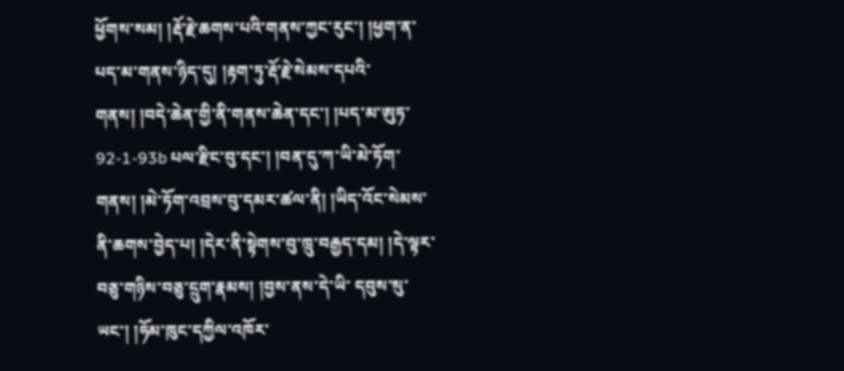ཕྱོགས་སམ། །རྡོ་རྗེ་ཆགས་པའི་གནས་ཀྱང་རུང་། །ཕྱག་ན་པད་མ་གནས་ཉིད་དུ། །རྟག་ཏུ་རྡོ་རྗེ་སེམས་དཔའི་གནས། །བདེ་ཆེན་གྱི་ནི་གནས་ཆེན་དང་། །པད་མ་ཨུཏ་ 92-1-93b པལ་རྫིང་བུ་དང་། །བན་དུ་ཀ་ཡི་མེ་ཏོག་གནས། །མེ་ཏོག་འབྲས་བུ་དམར་ཚལ་ནི། །ཡིད་འོང་སེམས་ནི་ཆགས་བྱེད་པ། །དེར་ནི་སྟེགས་བུ་ཁྲུ་བརྒྱད་དམ། །དེ་ལྟར་བཅུ་གཉིས་བཅུ་དྲུག་རྣམས། །བྱས་ནས་དེ་ཡི་ དབུས་སུ་ཡང་། །ཧོམ་ཁུང་དཀྱིལ་འཁོར་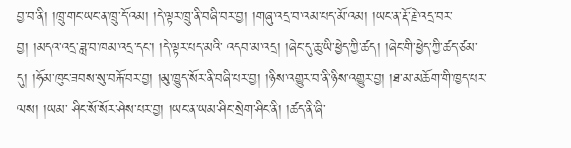བྱ་བ་ནི། །ཁྲུ་གང་ཡང་ན་ཁྲུ་དོ་འམ། །དེ་ལྟར་ཁྲུ་ནི་བཞི་བར་བྱ། །གཞུ་འདྲ་བ་འམ་པད་མོ་འམ། །ཡང་ན་རྡོ་རྗེ་འདྲ་བར་བྱ། །མདའ་འདྲ་ཟླ་བ་ཁམ་འདྲ་དང་། །དེ་ལྟར་པད་མའི་ འདབ་མ་འདྲ། །ཞེང་དུ་ཆུ་ཡི་ཕྱེད་ཀྱི་ཚད། །ཞེང་གི་ཕྱེད་ཀྱི་ཚད་ཙམ་དུ། །ཧོམ་ཁུང་ཟབས་སུ་བརྐོ་བར་བྱ། །མུ་ཁྱུད་སོར་ནི་བཞི་པར་བྱ། །ཉིས་འགྱུར་བ་ནི་ཉིས་འགྱུར་བྱ། །ཐ་མ་མཆོག་གི་ཁྱད་པར་ལས། །ཡམ་ ཤིང་སོ་སོར་ཤེས་པར་བྱ། །ཡང་ན་ཡམ་ཤིང་སྲེག་ཤིང་ནི། །ཚད་ནི་ཞི་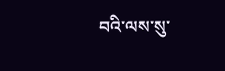བའི་ལས་སུ་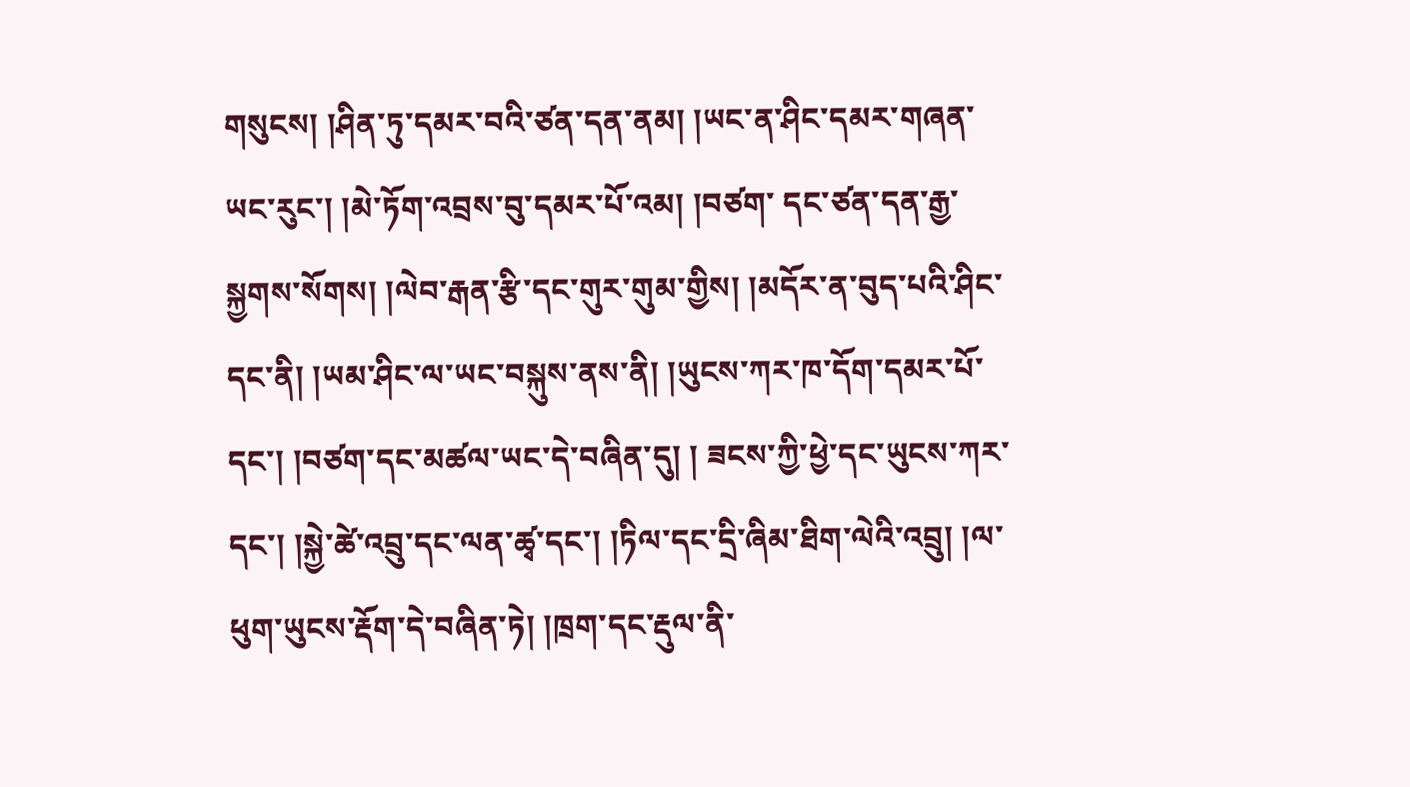གསུངས། །ཤིན་ཏུ་དམར་བའི་ཙན་དན་ནམ། །ཡང་ན་ཤིང་དམར་གཞན་ཡང་རུང་། །མེ་ཏོག་འབྲས་བུ་དམར་པོ་འམ། །བཙག་ དང་ཙན་དན་རྒྱ་སྐྱགས་སོགས། །ལེབ་རྒན་རྩི་དང་གུར་གུམ་གྱིས། །མདོར་ན་བུད་པའི་ཤིང་དང་ནི། །ཡམ་ཤིང་ལ་ཡང་བསྐུས་ནས་ནི། །ཡུངས་ཀར་ཁ་དོག་དམར་པོ་དང་། །བཙག་དང་མཚལ་ཡང་དེ་བཞིན་དུ། ། ཟངས་ཀྱི་ཕྱེ་དང་ཡུངས་ཀར་དང་། །སྐྱེ་ཚེ་འབྲུ་དང་ལན་ཚྭ་དང་། །ཏིལ་དང་དྲི་ཞིམ་ཐིག་ལེའི་འབྲུ། །ལ་ཕུག་ཡུངས་རྡོག་དེ་བཞིན་ཏེ། །ཁྲག་དང་རྡུལ་ནི་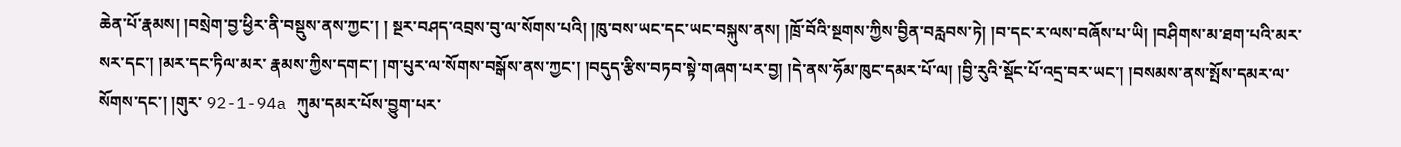ཆེན་པོ་རྣམས། །བསྲེག་བྱ་ཕྱིར་ནི་བསྡུས་ནས་ཀྱང་། ། སྔར་བཤད་འབྲས་བུ་ལ་སོགས་པའི། །ཁུ་བས་ཡང་དང་ཡང་བསྐུས་ནས། །ཁྲོ་བོའི་སྔགས་ཀྱིས་བྱིན་བརླབས་ཏེ། །བ་དང་ར་ལས་བཞོས་པ་ཡི། །བཤིགས་མ་ཐག་པའི་མར་སར་དང་། །མར་དང་ཏིལ་མར་ རྣམས་ཀྱིས་དགང་། །ག་པུར་ལ་སོགས་བསྒོས་ནས་ཀྱང་། །བདུད་རྩིས་བཏབ་སྟེ་གཞག་པར་བྱ། །དེ་ནས་ཧོམ་ཁུང་དམར་པོ་ལ། །བྱི་རུའི་སྡོང་པོ་འདྲ་བར་ཡང་། །བསམས་ནས་སྤོས་དམར་ལ་སོགས་དང་། །གུར་ 92-1-94a ཀུམ་དམར་པོས་བྱུག་པར་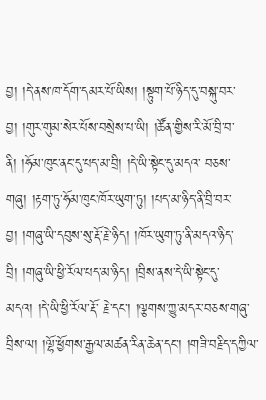བྱ། །དེ་ནས་ཁ་དོག་དམར་པོ་ཡིས། །སྟུག་པོ་ཉིད་དུ་བསྐུ་བར་བྱ། །གུར་གུམ་སེར་པོས་བསྲེས་པ་ཡི། །ཚོན་གྱིས་རི་མོ་བྲི་བ་ནི། །ཧོམ་ཁུང་ནང་དུ་པད་མ་བྲི། །དེ་ཡི་སྟེང་དུ་མདའ་ བཅས་གཞུ། །རྟག་ཏུ་ཧོམ་ཁུང་ཁོར་ཡུག་ཏུ། །པད་མ་ཉིད་ནི་བྲི་བར་བྱ། །གཞུ་ཡི་དབུས་སུ་རྡོ་རྗེ་ཉིད། །ཁོར་ཡུག་ཏུ་ནི་མདའ་ཉིད་བྲི། །གཞུ་ཡི་ཕྱི་རོལ་པད་མ་ཉིད། །བྲིས་ནས་དེ་ཡི་སྟེང་དུ་མདའ། །དེ་ཡི་ཕྱི་རོལ་རྡོ་ རྗེ་དང་། །ལྕགས་ཀྱུ་མདར་བཅས་གཞུ་བྲིས་ལ། །ལྷོ་ཕྱོགས་རྒྱལ་མཚན་རིན་ཆེན་དང་། །གཟི་བརྗིད་དཀྱིལ་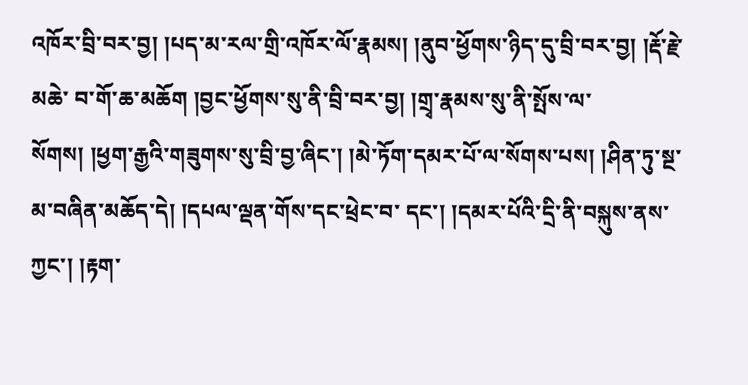འཁོར་བྲི་བར་བྱ། །པད་མ་རལ་གྲི་འཁོར་ལོ་རྣམས། །ནུབ་ཕྱོགས་ཉིད་དུ་བྲི་བར་བྱ། །རྡོ་རྗེ་མཆེ་ བ་གོ་ཆ་མཆོག །བྱང་ཕྱོགས་སུ་ནི་བྲི་བར་བྱ། །གྲྭ་རྣམས་སུ་ནི་སྤོས་ལ་སོགས། །ཕྱག་རྒྱའི་གཟུགས་སུ་བྲི་བྱ་ཞིང་། །མེ་ཏོག་དམར་པོ་ལ་སོགས་པས། །ཤིན་ཏུ་སྔ་མ་བཞིན་མཆོད་དེ། །དཔལ་ལྡན་གོས་དང་ཕྲེང་བ་ དང་། །དམར་པོའི་དྲི་ནི་བསྐུས་ནས་ཀྱང་། །རྟག་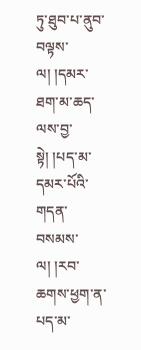ཏུ་ཐུབ་པ་ནུབ་བལྟས་ལ། །དམར་ཐག་མ་ཆད་ལས་བྱ་སྟེ། །པད་མ་དམར་པོའི་གདན་བསམས་ལ། །རབ་ཆགས་ཕྱག་ན་པད་མ་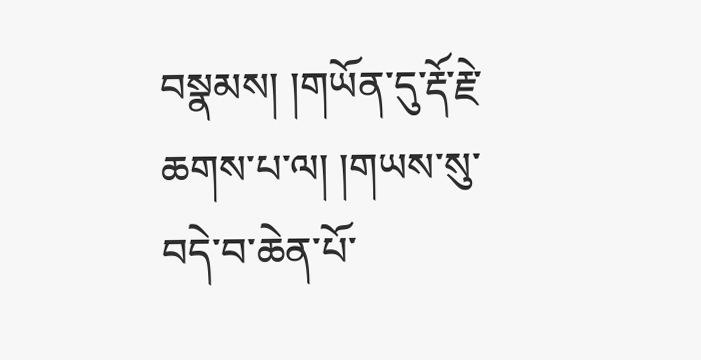བསྣམས། །གཡོན་དུ་རྡོ་རྗེ་ ཆགས་པ་ལ། །གཡས་སུ་བདེ་བ་ཆེན་པོ་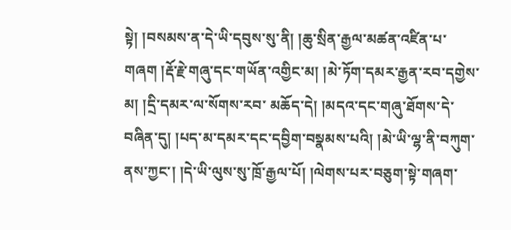སྟེ། །བསམས་ན་དེ་ཡི་དབུས་སུ་ནི། །ཆུ་སྲིན་རྒྱལ་མཚན་འཛིན་པ་གཞག །རྡོ་རྗེ་གཞུ་དང་གཡོན་འགྱིང་མ། །མེ་ཏོག་དམར་རྒྱན་རབ་དགྱེས་མ། །དྲི་དམར་ལ་སོགས་རབ་ མཆོད་དེ། །མདའ་དང་གཞུ་ཐོགས་དེ་བཞིན་དུ། །པད་མ་དམར་དང་དབྱིག་བསྣམས་པའི། །མེ་ཡི་ལྷ་ནི་བཀུག་ནས་ཀྱང་། །དེ་ཡི་ལུས་སུ་ཁྲོ་རྒྱལ་པོ། །ལེགས་པར་བཅུག་སྟེ་གཞག་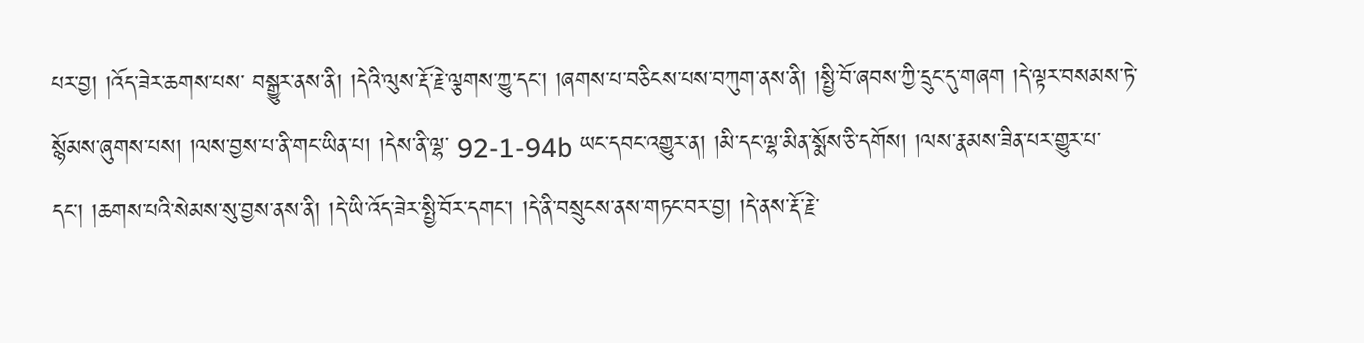པར་བྱ། །འོད་ཟེར་ཆགས་པས་ བསྒྱུར་ནས་ནི། །དེའི་ལུས་རྡོ་རྗེ་ལྕགས་ཀྱུ་དང་། །ཞགས་པ་བཅིངས་པས་བཀུག་ནས་ནི། །སྤྱི་བོ་ཞབས་ཀྱི་དྲུང་དུ་གཞག །དེ་ལྟར་བསམས་ཏེ་སྙོམས་ཞུགས་པས། །ལས་བྱས་པ་ནི་གང་ཡིན་པ། །དེས་ནི་ལྷ་ 92-1-94b ཡང་དབང་འགྱུར་ན། །མི་དང་ལྷ་མིན་སྨོས་ཅི་དགོས། །ལས་རྣམས་ཟིན་པར་གྱུར་པ་དང་། །ཆགས་པའི་སེམས་སུ་བྱས་ནས་ནི། །དེ་ཡི་འོད་ཟེར་སྤྱི་བོར་དགང་། །དེ་ནི་བསྲུངས་ནས་གཏང་བར་བྱ། །དེ་ནས་རྡོ་རྗེ་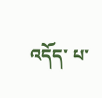འདོད་ པ་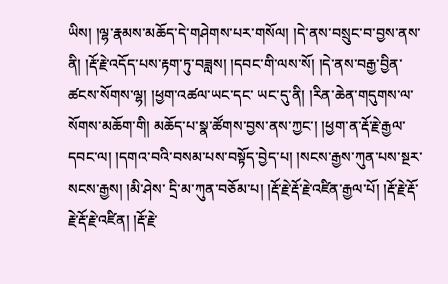ཡིས། །ལྷ་རྣམས་མཆོད་དེ་གཤེགས་པར་གསོལ། །དེ་ནས་བསྲུང་བ་བྱས་ནས་ནི། །རྡོ་རྗེ་འདོད་པས་རྟག་ཏུ་བཟླས། །དབང་གི་ལས་སོ། །དེ་ནས་བརྒྱ་བྱིན་ཚངས་སོགས་ལྷ། །ཕྱག་འཚལ་ཡང་དང་ ཡང་དུ་ནི། །རིན་ཆེན་གདུགས་ལ་སོགས་མཆོག་གི། མཆོད་པ་སྣ་ཚོགས་བྱས་ནས་ཀྱང་། །ཕྱག་ན་རྡོ་རྗེ་རྒྱལ་དབང་ལ། །དགའ་བའི་བསམ་པས་བསྟོད་བྱེད་པ། །སངས་རྒྱས་ཀུན་པས་སྔར་སངས་རྒྱས། །མི་ཤེས་ དྲི་མ་ཀུན་བཅོམ་པ། །རྡོ་རྗེ་རྡོ་རྗེ་འཛིན་རྒྱལ་པོ། །རྡོ་རྗེ་རྡོ་རྗེ་རྡོ་རྗེ་འཛིན། །རྡོ་རྗེ་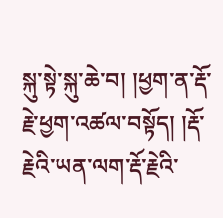སྐུ་སྟེ་སྐུ་ཆེ་བ། །ཕྱག་ན་རྡོ་རྗེ་ཕྱག་འཚལ་བསྟོད། །རྡོ་རྗེའི་ཡན་ལག་རྡོ་རྗེའི་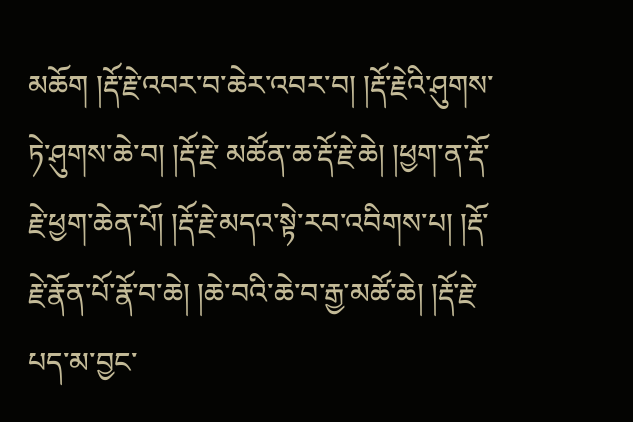མཆོག །རྡོ་རྗེ་འབར་བ་ཆེར་འབར་བ། །རྡོ་རྗེའི་ཤུགས་ཏེ་ཤུགས་ཆེ་བ། །རྡོ་རྗེ་ མཚོན་ཆ་རྡོ་རྗེ་ཆེ། །ཕྱག་ན་རྡོ་རྗེ་ཕྱག་ཆེན་པོ། །རྡོ་རྗེ་མདའ་སྟེ་རབ་འབིགས་པ། །རྡོ་རྗེ་རྣོན་པོ་རྣོ་བ་ཆེ། །ཆེ་བའི་ཆེ་བ་རྒྱ་མཚོ་ཆེ། །རྡོ་རྗེ་པད་མ་བྱང་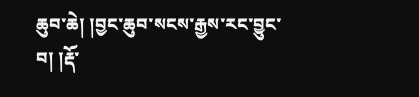ཆུབ་ཆེ། །བྱང་ཆུབ་སངས་རྒྱས་རང་བྱུང་བ། །རྡོ་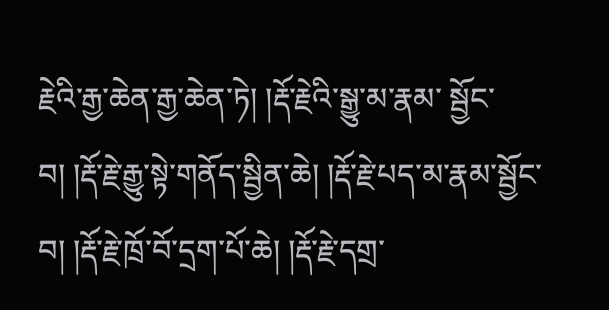རྗེའི་རྒྱ་ཆེན་རྒྱ་ཆེན་ཏེ། །རྡོ་རྗེའི་སྒྱུ་མ་རྣམ་ སྦྱོང་བ། །རྡོ་རྗེ་རྒྱུ་སྟེ་གནོད་སྦྱིན་ཆེ། །རྡོ་རྗེ་པད་མ་རྣམ་སྦྱོང་བ། །རྡོ་རྗེ་ཁྲོ་བོ་དྲག་པོ་ཆེ། །རྡོ་རྗེ་དགྲ་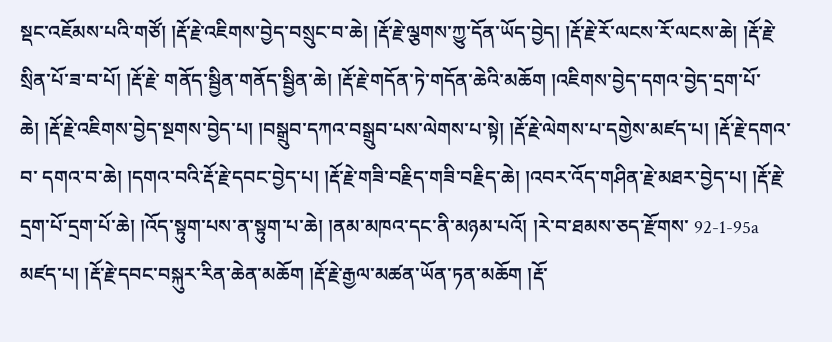སྡང་འཇོམས་པའི་གཙོ། །རྡོ་རྗེ་འཇིགས་བྱེད་བསྲུང་བ་ཆེ། །རྡོ་རྗེ་ལྕགས་ཀྱུ་དོན་ཡོད་བྱེད། །རྡོ་རྗེ་རོ་ལངས་རོ་ལངས་ཆེ། །རྡོ་རྗེ་སྲིན་པོ་ཟ་བ་པོ། །རྡོ་རྗེ་ གནོད་སྦྱིན་གནོད་སྦྱིན་ཆེ། །རྡོ་རྗེ་གདོན་ཏེ་གདོན་ཆེའི་མཆོག །འཇིགས་བྱེད་དགའ་བྱེད་དྲག་པོ་ཆེ། །རྡོ་རྗེ་འཇིགས་བྱེད་སྔགས་བྱེད་པ། །བསྒྲུབ་དཀའ་བསྒྲུབ་པས་ལེགས་པ་སྟེ། །རྡོ་རྗེ་ལེགས་པ་དགྱེས་མཛད་པ། །རྡོ་རྗེ་དགའ་བ་ དགའ་བ་ཆེ། །དགའ་བའི་རྡོ་རྗེ་དབང་བྱེད་པ། །རྡོ་རྗེ་གཟི་བརྗིད་གཟི་བརྗིད་ཆེ། །འབར་འོད་གཤིན་རྗེ་མཐར་བྱེད་པ། །རྡོ་རྗེ་དྲག་པོ་དྲག་པོ་ཆེ། །འོད་སྟུག་པས་ན་སྟུག་པ་ཆེ། །ནམ་མཁའ་དང་ནི་མཉམ་པའོ། །རེ་བ་ཐམས་ཅད་རྫོགས་ 92-1-95a མཛད་པ། །རྡོ་རྗེ་དབང་བསྐུར་རིན་ཆེན་མཆོག །རྡོ་རྗེ་རྒྱལ་མཚན་ཡོན་ཏན་མཆོག །རྡོ་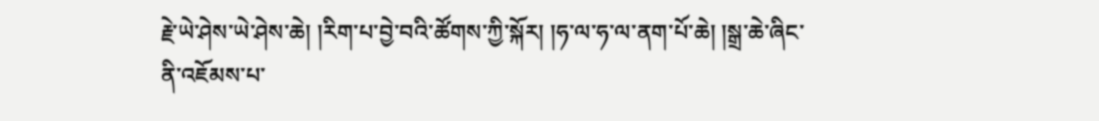རྗེ་ཡེ་ཤེས་ཡེ་ཤེས་ཆེ། །རིག་པ་བྱེ་བའི་ཚོགས་ཀྱི་སྐོར། །ཧ་ལ་ཧ་ལ་ནག་པོ་ཆེ། །སྒྲ་ཆེ་ཞིང་ནི་འཇོམས་པ་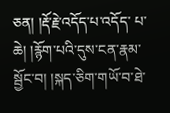ཅན། །རྡོ་རྗེ་འདོད་པ་འདོད་ པ་ཆེ། །རྙོག་པའི་དུས་ངན་རྣམ་སྦྱོང་བ། །སྐད་ཅིག་གཡོ་བ་ཐེ་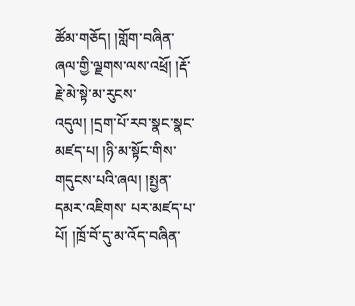ཚོམ་གཅོད། །གློག་བཞིན་ཞལ་གྱི་ལྗགས་ལས་འཕྲོ། །རྡོ་རྗེ་མེ་སྟེ་མ་རུངས་འདུལ། །དྲག་པོ་རབ་སྣང་སྣང་མཛད་པ། །ཉི་མ་སྟོང་གིས་གདུངས་པའི་ཞལ། །སྤྱན་དམར་འཇིགས་ པར་མཛད་པ་པོ། །ཁྲོ་བོ་དུ་མ་འོད་བཞིན་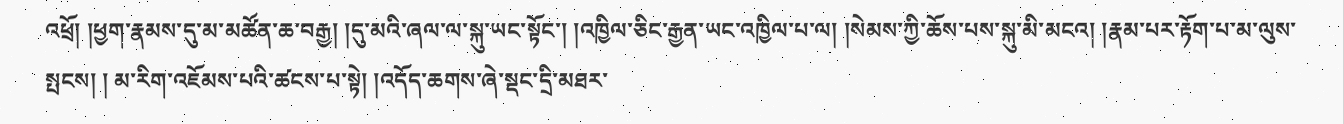འཕྲོ། །ཕྱག་རྣམས་དུ་མ་མཚོན་ཆ་བརྒྱ། །དུ་མའི་ཞལ་ལ་སྐུ་ཡང་སྟོང་། །འཁྱིལ་ཅིང་རྒྱན་ཡང་འཁྱིལ་པ་ལ། །སེམས་ཀྱི་ཆོས་པས་སྐུ་མི་མངའ། །རྣམ་པར་རྟོག་པ་མ་ལུས་སྤངས། ། མ་རིག་འཇོམས་པའི་ཚངས་པ་སྟེ། །འདོད་ཆགས་ཞེ་སྡང་དྲི་མཐར་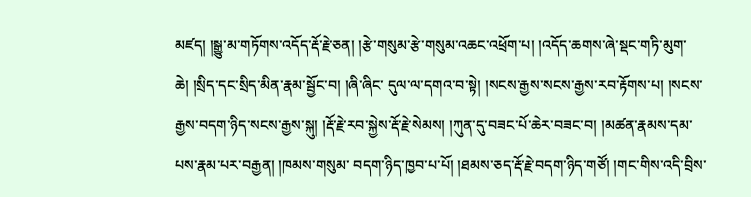མཛད། །སྒྱུ་མ་གཏོགས་འདོད་རྡོ་རྗེ་ཅན། །རྩེ་གསུམ་རྩེ་གསུམ་འཆང་འཕྲོག་པ། །འདོད་ཆགས་ཞེ་སྡང་གཏི་མུག་ཆེ། །སྲིད་དང་སྲིད་མིན་རྣམ་སྦྱོང་བ། །ཞི་ཞིང་ དུལ་ལ་དགའ་བ་སྟེ། །སངས་རྒྱས་སངས་རྒྱས་རབ་རྟོགས་པ། །སངས་རྒྱས་བདག་ཉིད་སངས་རྒྱས་སྐུ། །རྡོ་རྗེ་རབ་སྐྱེས་རྡོ་རྗེ་སེམས། །ཀུན་དུ་བཟང་པོ་ཆེར་བཟང་བ། །མཚན་རྣམས་དམ་པས་རྣམ་པར་བརྒྱན། །ཁམས་གསུམ་ བདག་ཉིད་ཁྱབ་པ་པོ། །ཐམས་ཅད་རྡོ་རྗེ་བདག་ཉིད་གཙོ། །གང་གིས་འདི་བྲིས་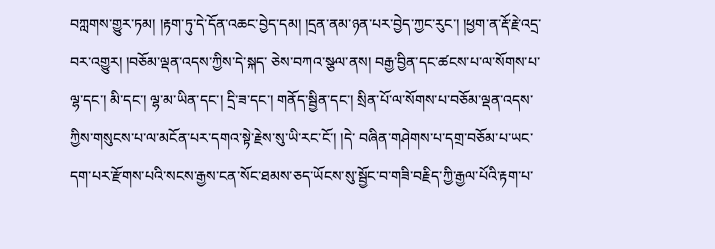བཀླགས་གྱུར་ཏམ། །རྟག་ཏུ་དེ་དོན་འཆང་བྱེད་དམ། །དྲན་ནམ་ཉན་པར་བྱེད་ཀྱང་རུང་། །ཕྱག་ན་རྡོ་རྗེ་འདྲ་བར་འགྱུར། །བཅོམ་ལྡན་འདས་ཀྱིས་དེ་སྐད་ ཅེས་བཀའ་སྩལ་ནས། བརྒྱ་བྱིན་དང་ཚངས་པ་ལ་སོགས་པ་ལྷ་དང་། མི་དང་། ལྷ་མ་ཡིན་དང་། དྲི་ཟ་དང་། གནོད་སྦྱིན་དང་། སྲིན་པོ་ལ་སོགས་པ་བཅོམ་ལྡན་འདས་ཀྱིས་གསུངས་པ་ལ་མངོན་པར་དགའ་སྟེ་རྗེས་སུ་ཡི་རང་ངོ་། །དེ་ བཞིན་གཤེགས་པ་དགྲ་བཅོམ་པ་ཡང་དག་པར་རྫོགས་པའི་སངས་རྒྱས་ངན་སོང་ཐམས་ཅད་ཡོངས་སུ་སྦྱོང་བ་གཟི་བརྗིད་ཀྱི་རྒྱལ་པོའི་རྟག་པ་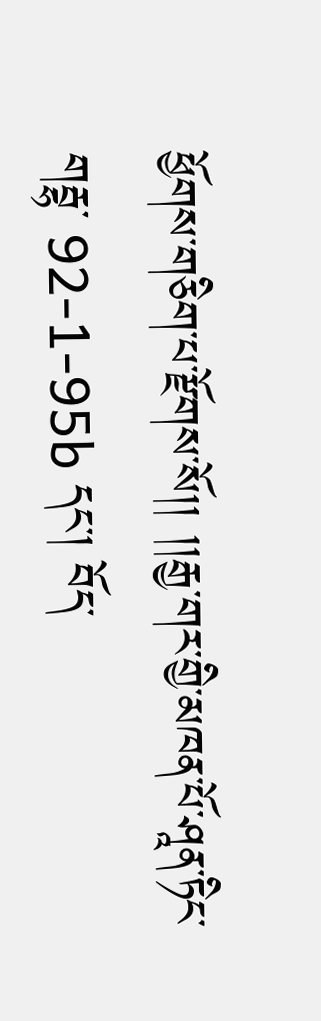ཕྱོགས་གཅིག་པ་རྫོགས་སོ།། །།རྒྱ་གར་གྱི་མཁན་པོ་ཤཱན་ཏིང་གརྦྷ་ 92-1-95b དང་། བོད་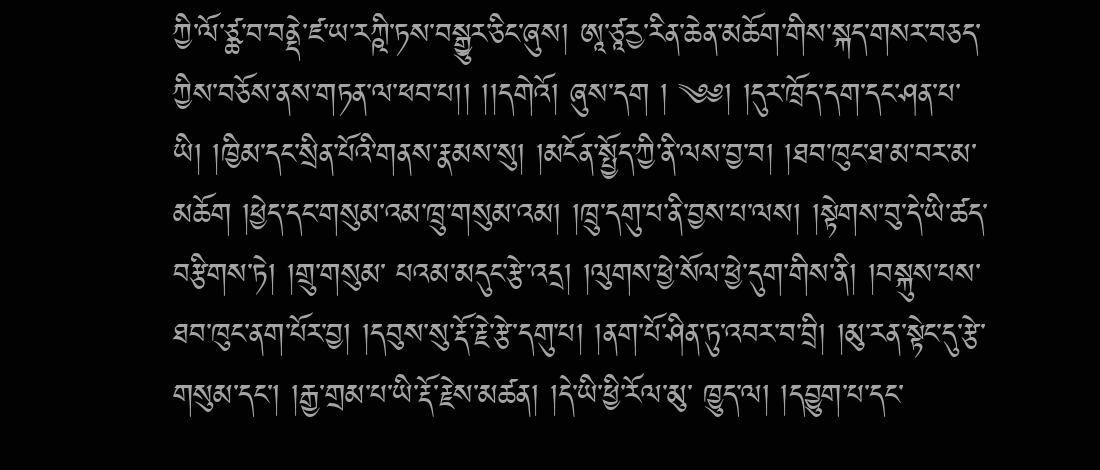ཀྱི་ལོ་ཙྪ་བ་བནྡེ་ཛ་ཡ་རཀྵི་ཏས་བསྒྱུར་ཅིང་ཞུས། ཨཱ་ཙཱརྱ་རིན་ཆེན་མཆོག་གིས་སྐད་གསར་བཅད་ཀྱིས་བཅོས་ནས་གཏན་ལ་ཕབ་པ།། །།དགེའོ། ཞུས་དག ། ༄༅། །དུར་ཁྲོད་དག་དང་ཤན་པ་ ཡི། །ཁྱིམ་དང་སྲིན་པོའི་གནས་རྣམས་སུ། །མངོན་སྤྱོད་ཀྱི་ནི་ལས་བྱ་བ། །ཐབ་ཁུང་ཐ་མ་བར་མ་མཆོག །ཕྱེད་དང་གསུམ་འམ་ཁྲུ་གསུམ་འམ། །ཁྲུ་དགུ་པ་ནི་བྱས་པ་ལས། །སྟེགས་བུ་དེ་ཡི་ཚད་བརྩིགས་ཏེ། །གྲུ་གསུམ་ པའམ་མདུང་རྩེ་འདྲ། །ལུགས་ཕྱེ་སོལ་ཕྱེ་དུག་གིས་ནི། །བསྐུས་པས་ཐབ་ཁུང་ནག་པོར་བྱ། །དབུས་སུ་རྡོ་རྗེ་རྩེ་དགུ་པ། །ནག་པོ་ཤིན་ཏུ་འབར་བ་བྲི། །མུ་རན་སྟེང་དུ་རྩེ་གསུམ་དང་། །རྒྱ་གྲམ་པ་ཡི་རྡོ་རྗེས་མཚན། །དེ་ཡི་ཕྱི་རོལ་མུ་ ཁྱུད་ལ། །དབྱུག་པ་དང་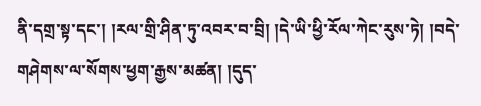ནི་དགྲ་སྟ་དང་། །རལ་གྲི་ཤིན་ཏུ་འབར་བ་བྲི། །དེ་ཡི་ཕྱི་རོལ་ཀེང་རུས་ཏེ། །བདེ་གཤེགས་ལ་སོགས་ཕྱག་རྒྱས་མཚན། །དུད་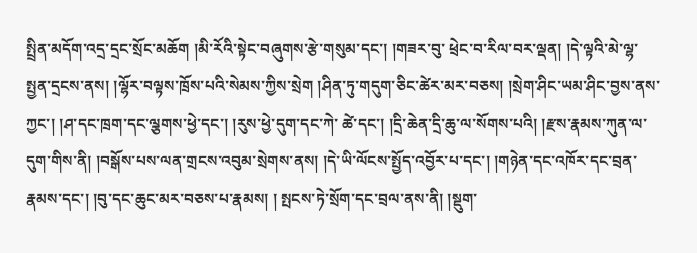སྤྲིན་མདོག་འདྲ་དྲང་སྲོང་མཆོག །མི་རོའི་སྟེང་བཞུགས་རྩེ་གསུམ་དང་། །གཟར་བུ་ ཕྲེང་བ་རིལ་བར་ལྡན། །དེ་ལྟའི་མེ་ལྷ་སྤྱན་དྲངས་ནས། །ལྷོར་བལྟས་ཁྲོས་པའི་སེམས་ཀྱིས་སྲེག །ཤིན་ཏུ་གདུག་ཅིང་ཚེར་མར་བཅས། །སྲེག་ཤིང་ཡམ་ཤིང་བྱས་ནས་ཀྱང་། །ཤ་དང་ཁྲག་དང་ལྕགས་ཕྱེ་དང་། །རུས་ཕྱེ་དུག་དང་ཀེ་ ཚེ་དང་། །དྲི་ཆེན་དྲི་ཆུ་ལ་སོགས་པའི། །རྫས་རྣམས་ཀུན་ལ་དུག་གིས་ནི། །བསྒོས་པས་ལན་གྲངས་འབུམ་སྲེགས་ནས། །དེ་ཡི་ལོངས་སྤྱོད་འབྱོར་པ་དང་། །གཉེན་དང་འཁོར་དང་བྲན་རྣམས་དང་། །བུ་དང་ཆུང་མར་བཅས་པ་རྣམས། ། སྤངས་ཏེ་སྲོག་དང་བྲལ་ནས་ནི། །སྡུག་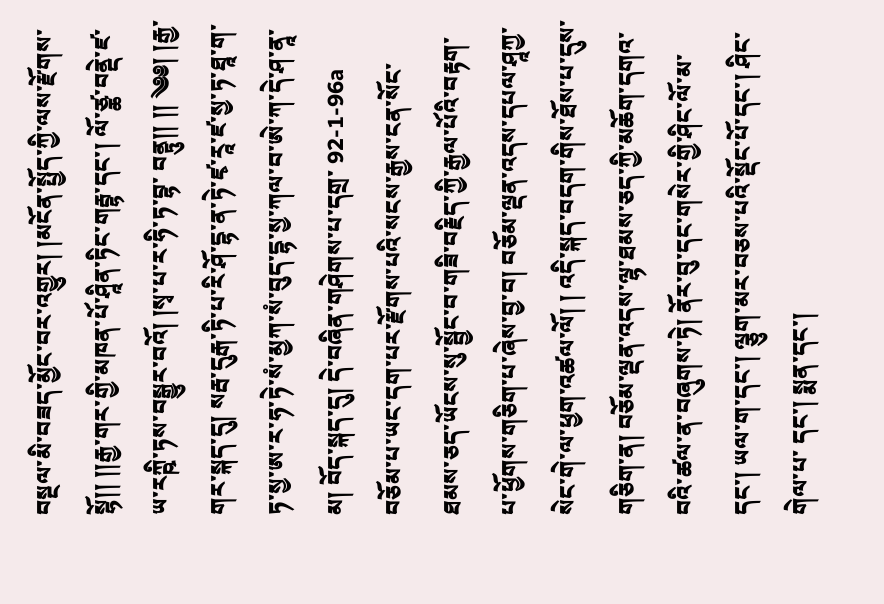བསྔལ་མི་བཟད་མྱོང་བར་འགྱུར། །མངོན་སྤྱོད་ཀྱི་ལས་རྫོགས་སྷོ།། །།རྒྱ་གར་གྱི་མཁན་པོ་ཤཱིན་ཏིང་གརྦྷ་དང་། ལོ་ཙྪ་བནྡེ་ཛ་ཡ་རཀྵི་ཏས་བསྒྱུར་བའོ། །སྭ་པ་ར་ཧི་ཏ་བྷ་ བནྟུ།། །། ༄༅། །རྒྱ་གར་སྐད་དུ། སརྦ་དུརྒ་ཏི་པ་རི་ཤོ་དྷ་ན་ཏེ་ཛྭ་རཱ་ཛ་སྱ་ཏ་ཐཱ་ག་ཏ་སྱ་ཨ་ར་ཧ་ཏེ་སཾ་མྱཀ་སཾ་བུད་དྷ་སྱ་ཀལ་བ་ཨེ་ཀ་དེ་ཤ་ནཱ་མ། བོད་སྐད་དུ། དེ་བཞིན་གཤེགས་པ་དགྲ་ 92-1-96a བཅོམ་པ་ཡང་དག་པར་རྫོགས་པའི་སངས་རྒྱས་ངན་སོང་ཐམས་ཅད་ཡོངས་སུ་སྦྱོང་བ་གཟི་བརྗིད་ཀྱི་རྒྱལ་པོའི་བརྟག་པ་ཕྱོགས་གཅིག་པ་ཞེས་བྱ་བ། བཅོམ་ལྡན་འདས་དཔལ་ཤཱཀྱ་སེང་གེ་ལ་ཕྱག་འཚལ་ལོ། ། འདི་སྐད་བདག་གིས་ཐོས་པ་དུས་གཅིག་ན། བཅོམ་ལྡན་འདས་ལྷ་ཐམས་ཅད་ཀྱི་མཆོག་དགའ་བའི་ཚལ་ན་བཞུགས་ཏེ། ནོར་བུ་དང་གསེར་གྱི་ཤིང་ལོ་མ་དང་། ཡལ་ག་དང་། ལྕུག་མར་བཅས་པའི་སྡོང་པོ་དང་། ཤིང་གེལ་པ་ དང་། སྨན་དང་།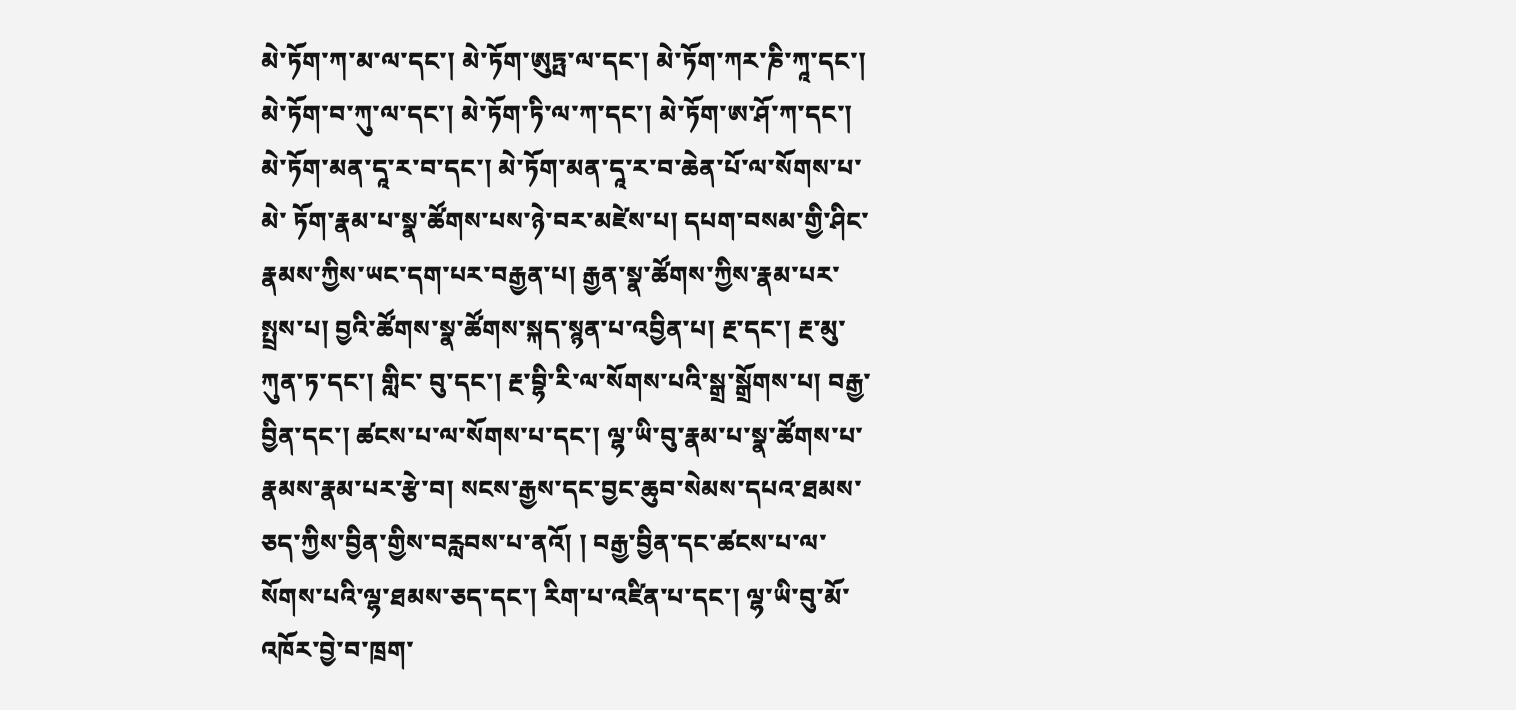མེ་ཏོག་ཀ་མ་ལ་དང་། མེ་ཏོག་ཨུཏྤ་ལ་དང་། མེ་ཏོག་ཀར་ཎི་ཀཱ་དང་། མེ་ཏོག་བ་ཀུ་ལ་དང་། མེ་ཏོག་ཏི་ལ་ཀ་དང་། མེ་ཏོག་ཨ་ཤོ་ཀ་དང་། མེ་ཏོག་མན་དཱ་ར་བ་དང་། མེ་ཏོག་མན་དཱ་ར་བ་ཆེན་པོ་ལ་སོགས་པ་མེ་ ཏོག་རྣམ་པ་སྣ་ཚོགས་པས་ཉེ་བར་མཛེས་པ། དཔག་བསམ་གྱི་ཤིང་རྣམས་ཀྱིས་ཡང་དག་པར་བརྒྱན་པ། རྒྱན་སྣ་ཚོགས་ཀྱིས་རྣམ་པར་སྤྲས་པ། བྱའི་ཚོགས་སྣ་ཚོགས་སྐད་སྙན་པ་འབྱིན་པ། རྔ་དང་། རྔ་མུ་ཀུན་ཏ་དང་། གླིང་ བུ་དང་། རྔ་བྷི་རི་ལ་སོགས་པའི་སྒྲ་སྒྲོགས་པ། བརྒྱ་བྱིན་དང་། ཚངས་པ་ལ་སོགས་པ་དང་། ལྷ་ཡི་བུ་རྣམ་པ་སྣ་ཚོགས་པ་རྣམས་རྣམ་པར་རྩེ་བ། སངས་རྒྱས་དང་བྱང་ཆུབ་སེམས་དཔའ་ཐམས་ཅད་ཀྱིས་བྱིན་གྱིས་བརླབས་པ་ནའོ། ། བརྒྱ་བྱིན་དང་ཚངས་པ་ལ་སོགས་པའི་ལྷ་ཐམས་ཅད་དང་། རིག་པ་འཛིན་པ་དང་། ལྷ་ཡི་བུ་མོ་འཁོར་བྱེ་བ་ཁྲག་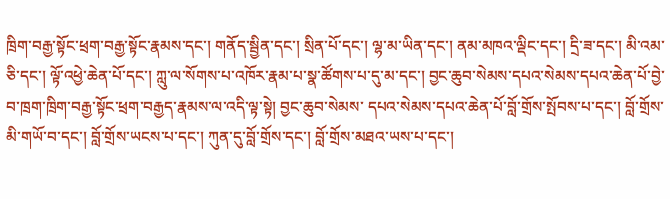ཁྲིག་བརྒྱ་སྟོང་ཕྲག་བརྒྱ་སྟོང་རྣམས་དང་། གནོད་སྦྱིན་དང་། སྲིན་པོ་དང་། ལྷ་མ་ཡིན་དང་། ནམ་མཁའ་ལྡིང་དང་། དྲི་ཟ་དང་། མི་འམ་ཅི་དང་། ལྟོ་འཕྱེ་ཆེན་པོ་དང་། ཀླུ་ལ་སོགས་པ་འཁོར་རྣམ་པ་སྣ་ཚོགས་པ་དུ་མ་དང་། བྱང་ཆུབ་སེམས་དཔའ་སེམས་དཔའ་ཆེན་པོ་བྱེ་བ་ཁྲག་ཁྲིག་བརྒྱ་སྟོང་ཕྲག་བརྒྱད་རྣམས་ལ་འདི་ལྟ་སྟེ། བྱང་ཆུབ་སེམས་ དཔའ་སེམས་དཔའ་ཆེན་པོ་བློ་གྲོས་སྤོབས་པ་དང་། བློ་གྲོས་མི་གཡོ་བ་དང་། བློ་གྲོས་ཡངས་པ་དང་། ཀུན་དུ་བློ་གྲོས་དང་། བློ་གྲོས་མཐའ་ཡས་པ་དང་།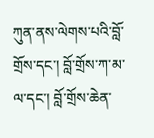ཀུན་ནས་ལེགས་པའི་བློ་གྲོས་དང་། བློ་གྲོས་ཀ་མ་ལ་དང་། བློ་གྲོས་ཆེན་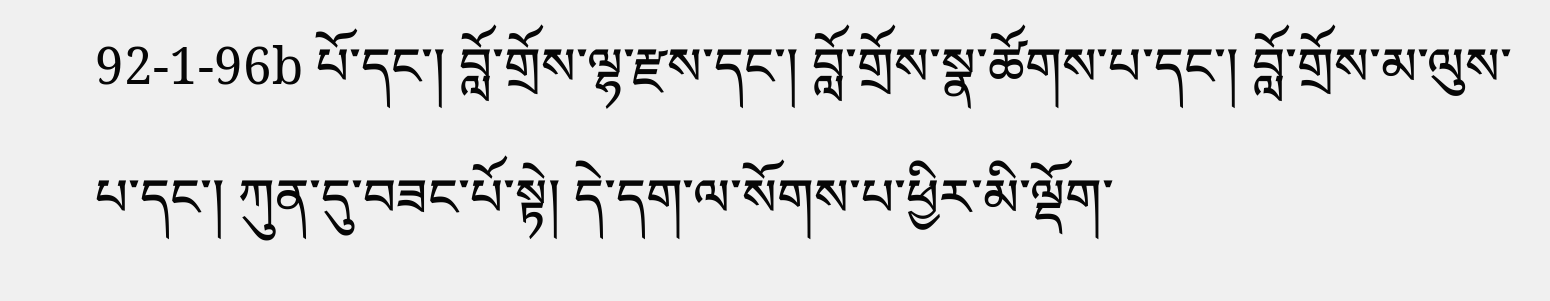92-1-96b པོ་དང་། བློ་གྲོས་ལྷ་རྫས་དང་། བློ་གྲོས་སྣ་ཚོགས་པ་དང་། བློ་གྲོས་མ་ལུས་པ་དང་། ཀུན་དུ་བཟང་པོ་སྟེ། དེ་དག་ལ་སོགས་པ་ཕྱིར་མི་ལྡོག་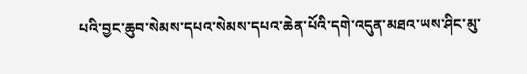པའི་བྱང་ཆུབ་སེམས་དཔའ་སེམས་དཔའ་ཆེན་པོའི་དགེ་འདུན་མཐའ་ཡས་ཤིང་མུ་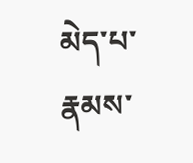མེད་པ་རྣམས་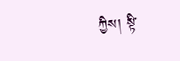ཀྱིས། སྟི་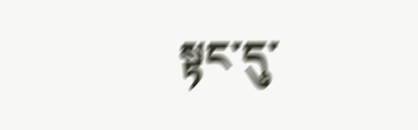སྟང་དུ་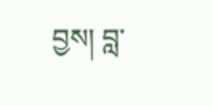བྱས། བླ་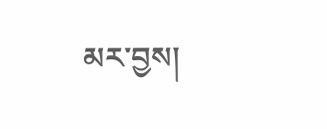མར་བྱས།